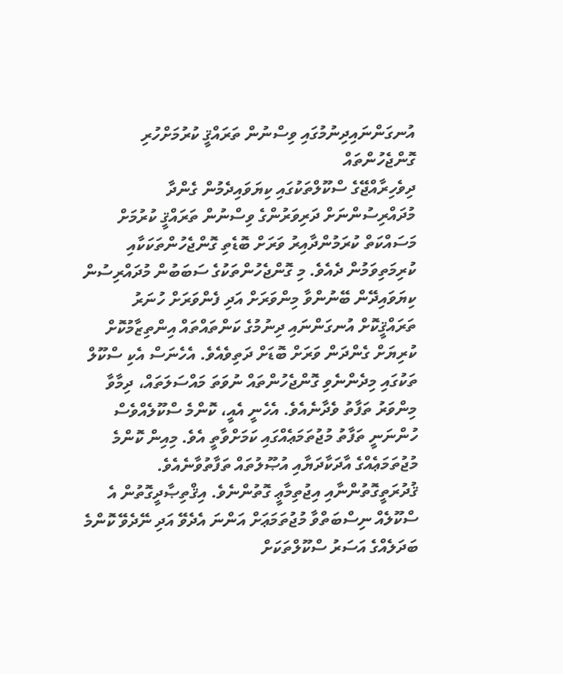އުނގަންނައިދިނުމުގައި ވިސްނުން ތަރައްޤީ ކުރުމަށްހުރި ގޮންޖެހުންތައް
ދިވެހިރާއްޖޭގެ ސްކޫލްތަކުގައި ކިޔަވައިދެމުން ގެންދާ މުދައްރިސުންނަށް ދަރިވަރުންގެ ވިސްނުން ތަރައްޤީ ކުރުމަށް މަސައްކަތް ކުރަމުންދާއިރު ވަރަށް ބޮޑެތި ގޮންޖެހުންތަކަކާއި ކުރިމަތިވަމުން ދެއެވެ. މި ގޮންޖެހުންތަކުގެ ސަބަބުން މުދައްރިސުން ކިޔަވައިދޭން ބޭނުންވާ މިންވަރަށް އަދި ފެންވަރަށް ހުނަރު ތަރައްޤީކޮށް އުނގަންނައި ދިނުމުގެ ކަންތައްތައް އިންތިޒާމުކޮށް ކުރިޔަށް ގެންދަން ވަރަށް ބޮޑަށް ދަތިވެއެވެ. އެހެނަސް އެކި ސްކޫލް ތަކުގައި މިދެންނެވި ގޮންޖެހުންތައް ނުވަތަ މައްސަލަތައް، ދިމާވާ މިންވަރު ތަފާތު ވެދާނެއެވެ. އެހެނީ އެއީ، ކޮންމެ ސްކޫލެއްވެސް ހުންނަނީ ތަފާތު މުޖުތަމަޢެއްގައި ކަމަށްވާތީ އެވެ. މިއިން ކޮންމެ މުޖުތަމަޢެއްގެ އާދަކާދަޔާއި އުޞޫލުތައް ތަފާތުވާނެއެވެ. ޤުދުރަތީގޮތުންނާއި އިޖުތިމާޢީ ގޮތުންނެވެ. އިޤްތިޞާދީގޮތުން އެ ސްކޫލެއް ނިސްބަތްވާ މުޖުތަމަޢަށް އަންނަ އެދެވޭ އަދި ނޭދެވޭ ކޮންމެ ބަދަލެއްގެ އަސަރު ސްކޫލްތަކަށް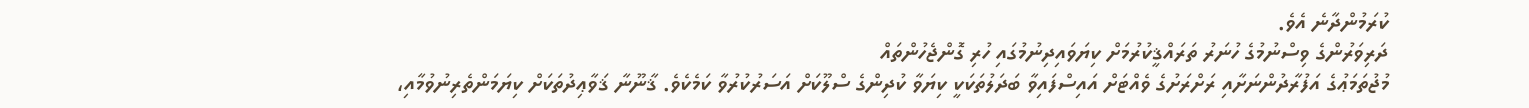ކުރަމުންދާނެ އެވެ.
ދަރިވަރުންގެ ވިސްނުމުގެ ހުނަރު ތަރައްޤީކުރުމަށް ކިޔަވައިދިނުމުގައި ހުރި ގޮންޖެހުންތައް
މުޖުތަމަޢުގެ އަފުރާދުންނަށާއި ރަށްރަށުގެ ވެއްޓަށް އައިސްފައިވާ ބަދަލުތަކަކީ ކިޔަވާ ކުދިންގެ ސްލޫކަށް އަސަރުކުރުވާ ކަމެކެވެ. ޤާނޫނާ ޤަވާޢިދުތަކަށް ކިޔަމަންތެރިނުވުމާއި،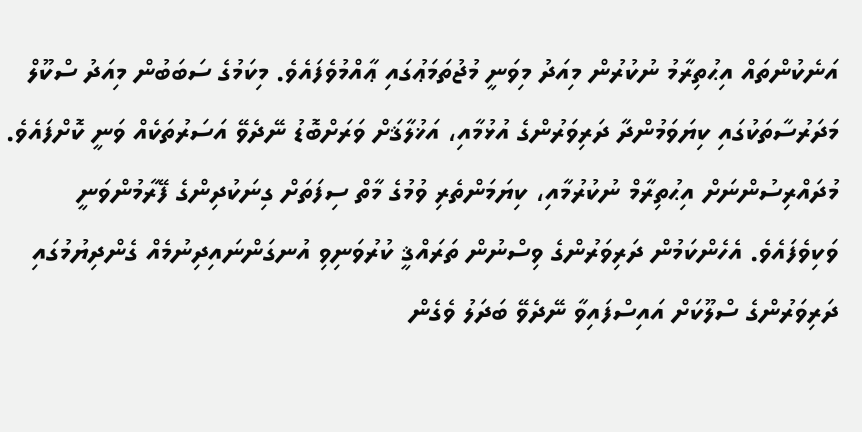އަނެކުންތައް އިޙުތިރާމު ނުކުރުން މިއަދު މިވަނީ މުޖުތަމަޢުގައި ޢާއްމުވެފައެވެ. މިކަމުގެ ސަބަބުން މިއަދު ސްކޫލް މަދަރުސާތަކުގައި ކިޔަވަމުންދާ ދަރިވަރުންގެ އުޅުމާއި، އަޚުލާޤަށް ވަރަށްބޮޑު ނޭދެވޭ އަސަރުތަކެއް ވަނީ ކޮށްފައެވެ. މުދައްރިސުންނަށް އިޙުތިރާމް ނުކުރުމާއި، ކިޔަމަންތެރި ވުމުގެ މާތް ސިފަތަށް ގިނަކުދިންގެ ފޭރާމުންވަނީ ވަކިވެފައެވެ. އެހެންކަމުން ދަރިވަރުންގެ ވިސްނުން ތަރައްޤީ ކުރުވަނިވި އުނގަންނައިދިނުމެއް ގެންދިޔުމުގައި ދަރިވަރުންގެ ސްލޫކަށް އައިސްފައިވާ ނޭދެވޭ ބަދަލު ވެގެން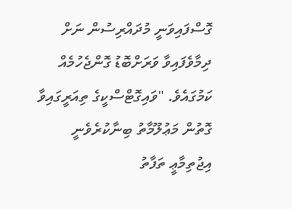ގޮސްފައިވަނީ މުދައްރިސުން ނަށް ދިމާވެފައިވާ ވަރަށްބޮޑު ގޮންޖެހުމެއް ކަމުގައެވެ. "ވައިގޮޓްސްކީގެ ތިއަރީގައިވާ ގޮތުން މަޢުލޫމާތު ބިނާކުރެވެނީ އިޖުތިމާޢީ ތަފާތު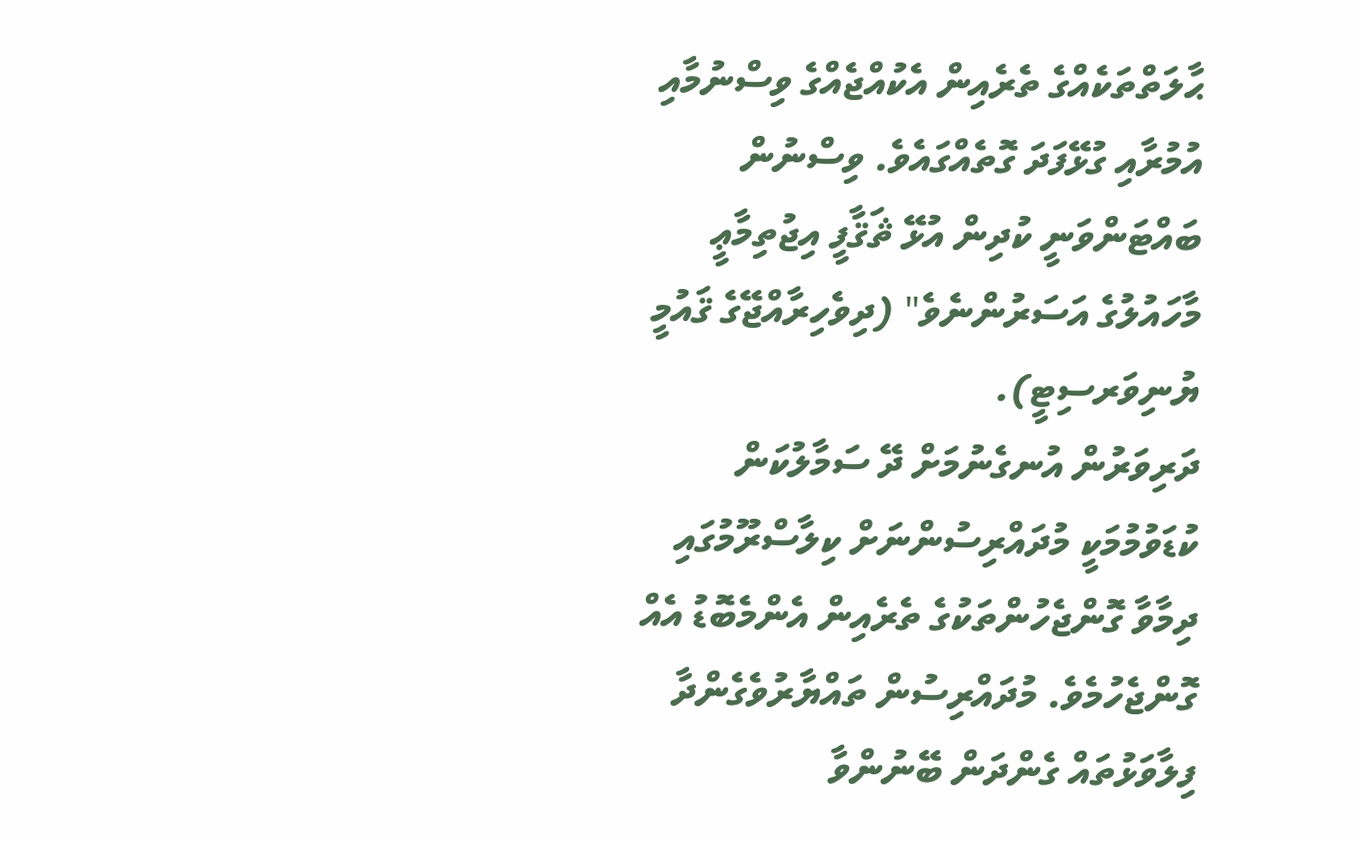ޙާލަތްތަކެއްގެ ތެރެއިން އެކުއްޖެއްގެ ވިސްނުމާއި އުމުރާއި ގުޅޭފަދަ ގޮތެއްގައެވެ. ވިސްނުން ބައްޓަންވަނީ ކުދިން އުޅޭ ޘަޤާފީ އިޖުތިމާޢީ މާހައުލުގެ އަސަރުންނެވެ" (ދިވެހިރާއްޖޭގެ ޤައުމީ ޔުނިވަރސިޓީ).
ދަރިވަރުން އުނގެނުމަށް ދޭ ސަމާލުކަން ކުޑަވުމުމަކީ މުދައްރިސުންނަށް ކިލާސްރޫމުގައި ދިމާވާ ގޮންޖެހުންތަކުގެ ތެރެއިން އެންމެބޮޑު އެއް ގޮންޖެހުމެވެ. މުދައްރިސުން ތައްޔާރުވެގެންދާ ފިލާވަޅުތައް ގެންދަން ބޭނުންވާ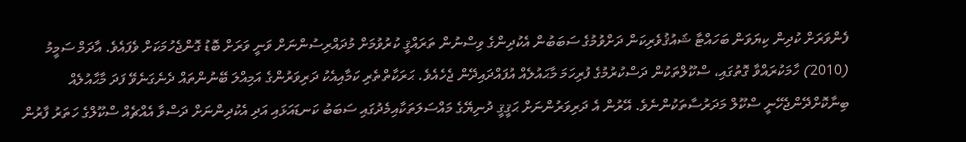ފެންވަރަށް ކުދިން ކިޔަވަން ބަހައްޓާ ޝައުޤުވެރިކަން ދަށްވުމުގެ ސަބަބުން އެކުދިންގެ ވިސްނުން ތަރައްޤީ ކުރުވުމަށް މުދައްރިސުންނަށް ވަނީ ވަރަށް ބޮޑު ގޮންޖެހުމަކަށް ވެފައެވެ. އާދަމް ސަމީމު (2010) ހާމަކުރައްވާ ގޮތުގައި، ސްކޫލްތަކުން ދަސްކުރުމުގެ ފުރިހަމަ މާޙައުލެއް އުފައްދައިދޭން ޖެހެއެވެ. ޙަރަކާތްތެރި ކަމާއިއެކު ދަރިވަރުންގެ އަމިއްލަ ބޭނުންތައް ދެނެގަނެވޭ ފަދަ މާޙާއުލެއް ބިނާކޮށްދޭންޖެހޭނީ ސްކޫލް މަދަރުސާތަކުންނެވެ. އޭރުން އެ ދަރިވަރުންނަށް ޙަޤީޤީ ދުނިޔޭގެ މައްސަލަތަކާއިމެދުގައި ސަބަބު ކަނޑައަޅައި އަދި އެކުދިންނަށް ދަސްވާ އެއްޗެއް ސްކޫލްގެ ހަތަރު ފާރުން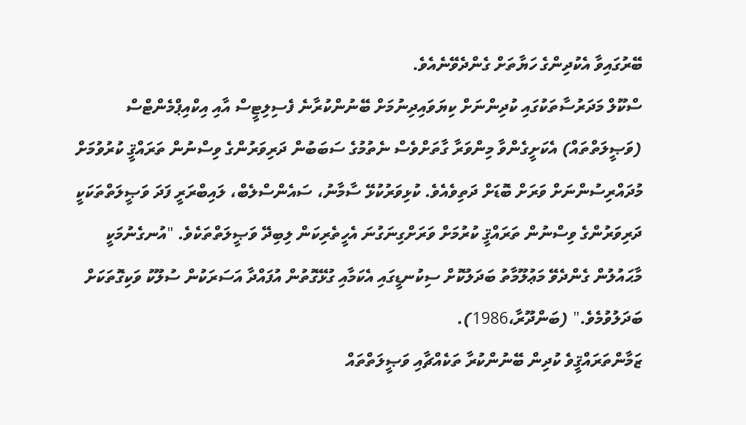ބޭރުގައިވާ އެކުދިންގެ ހަޔާތަށް ގެންދެވޭނެއެވެ.
ސްކޫލް މަދަރުސާތަކުގައި ކުދިންނަށް ކިޔަވައިދިނުމަށް ބޭނުންކުރާނެ ފެސިލިޓީސް އާއި އިކްއިޕްމެންޓްސް (ވަޞީލަތްތައް) އެކަށީގެންވާ މިންވަރާ ގާތަށްވެސް ނެތުމުގެ ސަބަބުން ދަރިވަރުންގެ ވިސްނުން ތަރައްޤީ ކުރުވުމަށް މުދައްރިސުންނަށް ވަރަށް ބޮޑަށް ދަތިވެއެވެ. ކުޅިވަރުކުޅޭ ސާމާނު، ސައެންސްލެބް، ލައިބްރަރީ ފަދަ ވަޞީލަތްތަކަކީ ދަރިވަރުންގެ ވިސްނުން ތަރައްޤީ ކުރުމަށް ވަރަށްގިނަގުނަ އެހީތެރިކަން ލިބިދޭ ވަޞީލަތްތަކެވެ. "އުނގެނުމަކީ މާޙައުލުން ގެންދެވޭ މަޢުލޫމާތު ބަދަލުކޮށް ސިކުނޑީގައި އެކަމާއި ގުޅޭގޮތުން އުފައްދާ އަސަރަކުން ސުލޫކު ވަކިގޮތަކަށް ބަދަލުވުމެވެ." (ބަންދޫރާ،1986).
ޒަމާންތަރައްޤީވެ ކުދިން ބޭނުންކުރާ ތަކެއްޗާއި ވަޞީލަތްތައް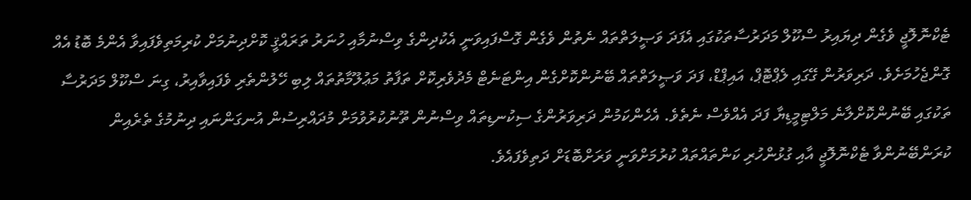ޓެކްނޮލޮޖީ ވެގެން ދިޔައިރު ސްކޫލް މަދަރުސާތަކުގައި އެފަދަ ވަޞީލަތްތައް ނެތުން ވެގެން ގޮސްފައިވަނީ އެކުދިންގެ ވިސްނުމާއި ހުނަރު ތަރައްޤީ ކޮށްދިނުމަށް ކުރިމަތިވެފައިވާ އެންމެ ބޮޑު އެއް ގޮންޖެހުމަށެވެ. ދަރިވަރުން ގޭގައި ލެޕްޓޮޕް، އައިޕްޑް، ފަދަ ވަޞީލަތްތައް ބޭނުންކޮށްގެން އިންޓަނެޓް މެދުވެރިކޮށް ތަފާތު މަޢުލޫމާތުތައް ލިބި ހޭލުންތެރި ވެފައިވާއިރު، ގިނަ ސްކޫލް މަދަރުސާ ތަކުގައި ބޭނުންކޮށްލާނެ މަލްޓިމީޑިޔާ ފަދަ އެއްވެސް ނެތެވެ. އެހެންކަމުން ދަރިވަރުންގެ ސިކުނޑިތައް ވިސްނުން ތޫނުކުރުވުމަށް މުދައްރިސުން އުނގަންނައި ދިނުމުގެ ތެރެއިން ކުރަންބޭނުންވާ ޓެކްނޮލޮޖީ އާއި ގުޅުންހުރި ކަންތައްތައް ކުރުމަށްވަނީ ވަރަށްބޮޑަށް ދަތިވެފައެވެ.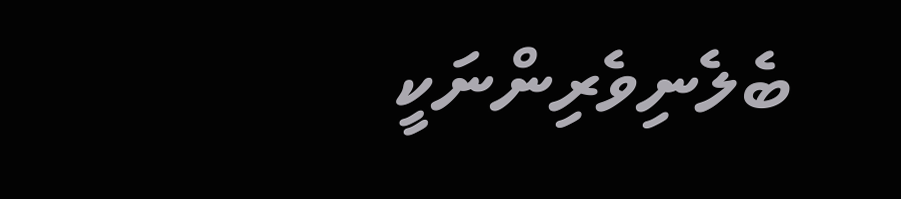ބެލެނިވެރިންނަކީ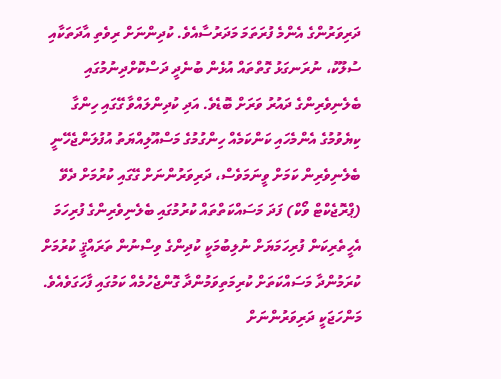ދަރިވަރުންގެ އެންމެ ފުރަތަމަ މަދަރުސާއެވެ. ކުދިންނަށް ރިވެތި އާދަތަކާއި ސުލޫކު، ނުރަނގަޅު ގޮތްތައް އުޅެން ބުނެދީ ދަސްކޮށްދިނުމުގައި ބެލެނިވެރިންގެ ދައުރު ވަރަށް ބޮޑެވެ. އަދި ކުދިންލައްވާ ގޭގައި ހިންގާ ކިޔެވުމުގެ އެންމެހައި ކަންކަމެއް ހިންގުމުގެ މަސްއޫލިއްޔަތު އުފުލަންޖެހޭނީ ބެލެނިވެރިން ކަމަށް ވީނަމަވެސް، ދަރިވަރުންނަށް ގޭގައި ކުރުމަށް ދެވޭ (ޕްރޮޖެކްޓް ވޯކް) ފަދަ މަސައްކަތްތައް ކުރުމުގައި ބެލެނިވެރިންގެ ފުރިހަމަ އެހީތެރިކަން ފުރިހަމަޔަށް ނުލިބުމަކީ ކުދިންގެ ވިސްނުން ތަރައްޤީ ކުރުމަށް ކުރަމުންދާ މަސައްކަތަށް ކުރިމަތިވަމުންދާ ގޮންޖެހުމެއް ކަމުގައި ފާހަގަވެއެވެ.
މަންހަޖަކީ ދަރިވަރުންނަށް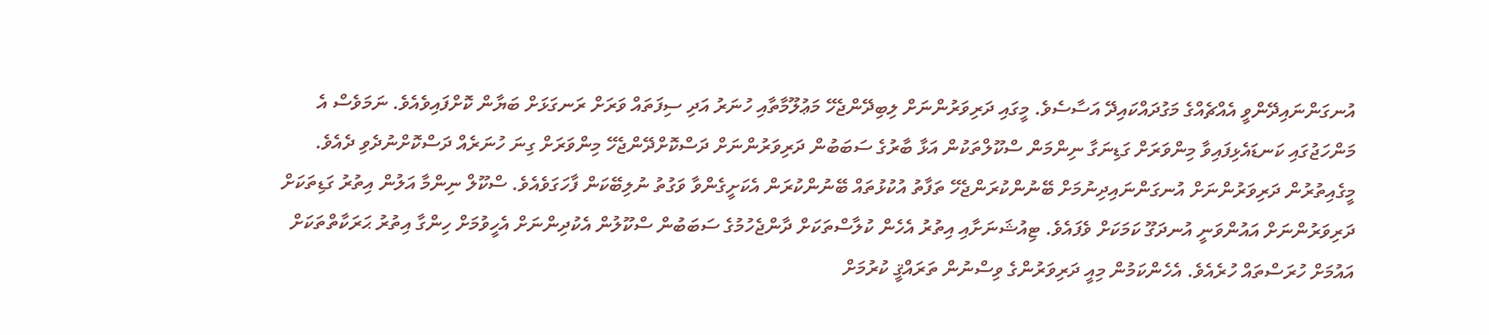އުނގަންނައިދޭންވީ އެއްޗެއްގެ މަގުދައްކައިދޭ އަސާސެވެ. މީގައި ދަރިވަރުންނަށް ލިބިދޭންޖެހޭ މަޢުލޫމާތާއި ހުނަރު އަދި ސިފަތައް ވަރަށް ރަނގަޅަށް ބަޔާން ކޮށްފައިވެއެވެ. ނަމަވެސް އެ މަންހަޖުގައި ކަނޑައެޅިފައިވާ މިންވަރަށް ގަޑިނަގާ ނިންމަން ސްކޫލްތަކުން އަޅާ ބާރުގެ ސަބަބުން ދަރިވަރުންނަށް ދަސްކޮށްދޭންޖެހޭ މިންވަރަށް ގިނަ ހުނަރެއް ދަސްކޮށްނުދެވި ދެއެވެ. މީގެއިތުރުން ދަރިވަރުންނަށް އުނގަންނައިދިނުމަށް ބޭނުންކުރަންޖެހޭ ތަފާތު އުކުޅުތައް ބޭނުންކުރަން އެކަށީގެންވާ ވަގުތު ނުލިބޭކަން ފާހަގަވެއެވެ. ސްކޫލް ނިންމާ އަލުން އިތުރު ގަޑިތަކަށް ދަރިވަރުންނަށް އައުންވަނީ އުނދަގޫ ކަމަކަށް ވެފައެވެ. ޓިއުޝަނަށާއި އިތުރު އެހެން ކުލާސްތަކަށް ދާންޖެހުމުގެ ސަބަބުން ސްކޫލުން އެކުދިންނަށް އެހީވުމަށް ހިންގާ އިތުރު ޙަރަކާތްތަކަށް އައުމަށް ހުރަސްތައް ހުރެއެވެ. އެހެންކަމުން މިއީ ދަރިވަރުންގެ ވިސްނުން ތަރައްޤީ ކުރުމަށް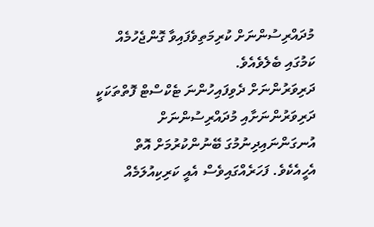މުދައްރިސުންނަށް ކުރިމަތިވެފައިވާ ގޮންޖެހުމެއް ކަމުގައި ބެލެވެއެވެ.
ދަރިވަރުންނަށް ދެވިފައިހުންނަ ޓެކްސްޓް ފޮތްތަކަކީ ދަރިވަރުންނަށާއި މުދައްރިސުންނަށް އުނގަންނައިދިނުމުގަ ބޭނުންކުރުމަށް އޮތް އެހީއެކެވެ. ފަހަރެއްގައިވެސް އެއީ ކަރިކިއުލަމެއް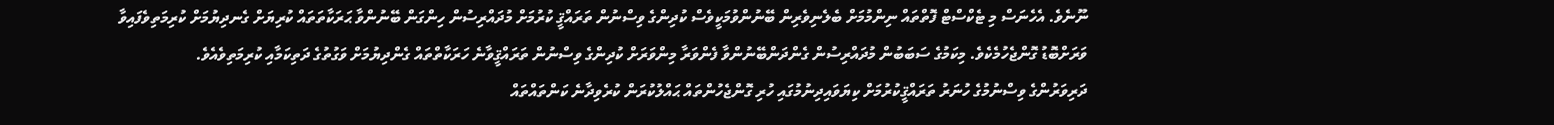ނޫނެވެ. އެހެނަސް މި ޓެކްސްޓް ފޮތްތައް ނިންމުމަށް ބެލެނިވެރިން ބޭނުންވުމަކީވެސް ކުދިންގެ ވިސްނުން ތަރައްޤީ ކުރުމަށް މުދައްރިސުން ހިންގަން ބޭނުންވާ ޙަރަކާތަތައް ކުރިޔަށް ގެނދިޔުމަށް ކުރިމަތިވެފައިވާ ވަރަށްބޮޑު ގޮންޖެހުމެކެވެ. މިކަމުގެ ސަބަބުން މުދައްރިސުން ގެންދަންބޭނުންވާ ފެންވަރާ މިންވަރަށް ކުދިންގެ ވިސްނުން ތަރައްޤީވާނެ ހަރަކާތްތައް ގެންދިޔުމަށް ވަގުތުގެ ދަތިކަމާއި ކުރިމަތިވެއެވެ.
ދަރިވަރުންގެ ވިސްނުމުގެ ހުނަރު ތަރައްޤީކުރުމަށް ކިޔަވައިދިނުމުގައި ހުރި ގޮންޖެހުންތައް ޙައްލުކުރަން ކުރެވިދާނެ ކަންތައްތައް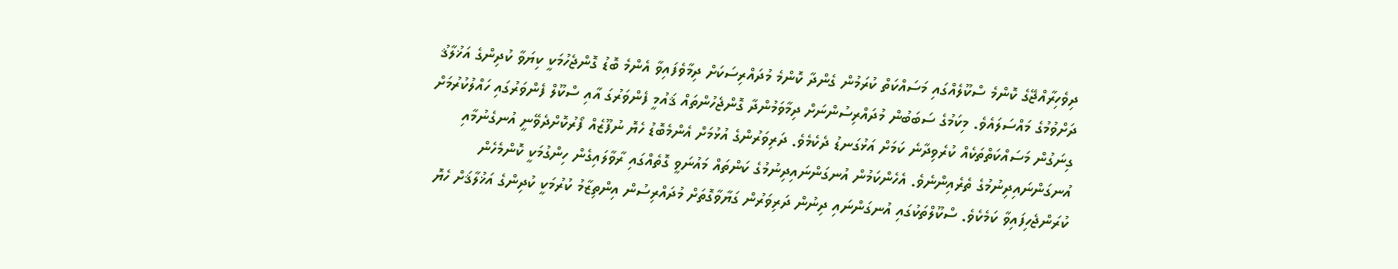ދިވެހިރާއްޖޭގެ ކޮންމެ ސްކޫލެއްގައި މަސައްކަތް ކުރަމުން ގެންދާ ކޮންމެ މުދައްރިސަކަށް ދިމާވެފައިވާ އެންމެ ބޮޑު ގޮންޖެހުމަކީ ކިޔަވާ ކުދިންގެ އަޚުލާޤު ދަށްވުމުގެ މައްސަލައެވެ. މިކަމުގެ ސަބަބުން މުދައްރިސުންނަށް ދިމާވަމުންދާ ގޮންޖެހުންތައް ޤައުމީ ފެންވަރުގަ އާއި ސްކޫލް ފެންވަރުގައި ހައްލުކުރުމަށް ގިނަގުން މަސައްކަތްތަކެއް ކުރެވިދާނެ ކަމަށް އަޅުގަނޑު ދެކެމެވެ. ދަރިވަރުންގެ އުޅުމަށް އެންމެބޮޑު ހެޔޮ ނުފޫޒެއް ފޯރުކޮށްދެވޭނީ އުނގެނުމާއި އުނގަންނައިދިނުމުގެ ތެރެއިންނެވެ. އެހެންކަމުން އުނގަންނައިދިނުމުގެ ކަންތައް މައުނަވީ ގޮތެއްގައި ރާވާލައިގެން ހިންގުމަކީ ކޮންމެހެން ކުރަންޖެހިފައިވާ ކަމެކެވެ. ސްކޫލްތަކުގައި އުނގަންނައި ދިނުން ދަރިވަރުން ގަޔާވާގޮތަށް މުދައްރިސުން އިންތިޒާމު ކުރުމަކީ ކުދިންގެ އަޚުލާޤަށް ހެޔޮ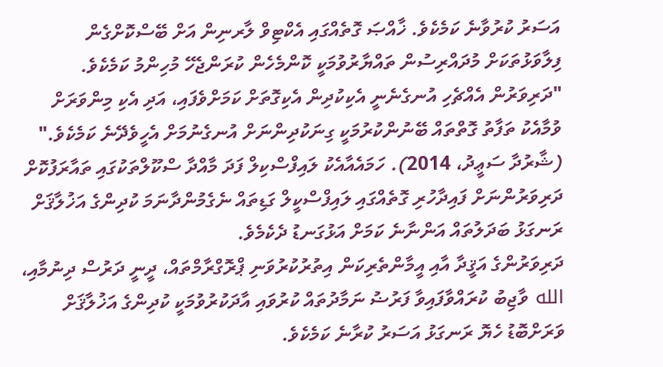އަސަރު ކުރުވާނެ ކަމެކެވެ. ޚާއްޞަ ގޮތެއްގައި އެކްޓިވް ލާރނިން އަށް ބޭސްކޮށްގެން ފިލާވަޅުތަކަށް މުދައްރިސުން ތައްޔާރުވުމަކީ ކޮންމެހެން ކުރަންޖެހޭ މުހިންމު ކަމެކެވެ. "ދަރިވަރުން އެއްޗެހި އުނގެނެނީ އެކިކުދިން އެކިގޮތަށް ކަމަށްވެފައި، އަދި އެކި މިންވަރަށް ވުމާއެކު ތަފާތު ގޮތްތައް ބޭނުންކުރުމަކީ ގިނަކުދިންނަށް އުނގެނުމަށް އެހީވެދޭނެ ކަމެކެވެ." (ޝާރުދާ ސަޢީދު، 2014). ހަމައެއާއެކު ލައިފްސްކިލް ފަދަ މާއްދާ ސްކޫލްތަކުގައި ތައާރަފުކޮށް ދަރިވަރުންނަށް ފައިދާހުރި ގޮތެއްގައި ލައިފްސްކީލް ގަޑިތައް ނެގެމުންދާނަމަ ކުދިންގެ އަޚުލާޤަށް ރަނގަޅު ބަދަލުތައް އަންނާނެ ކަމަށް އަޅުގަނޑު ދެކެމެވެ.
ދަރިވަރުންގެ އަޤީދާ އާއި އީމާންތެރިކަން އިތުރުކުރުވަނި ޕްރޮގްރާމްތައް، ދީނީ ދަރުސް ދިނުމާއި، الله ވާޖިބު ކުރައްވާފައިވާ ފަރުޟު ނަމާދުތައް ކުރުވައި އާދަކުރުވުމަކީ ކުދިންގެ އަޚުލާޤަށް ވަރަށްބޮޑު ހެޔޮ ރަނގަޅު އަސަރު ކުރާނެ ކަމެކެވެ.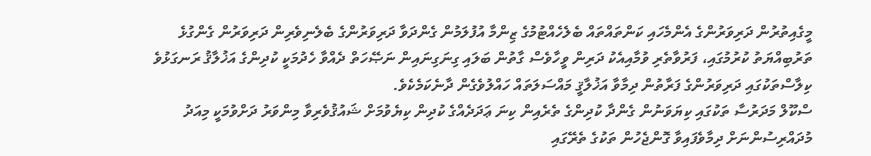މީގެއިތުރުން ދަރިވަރުންގެ އެންމެހައި ކަންތައްތައް ބެލެހެއްޓުމުގެ ޒިންމާ އުފުލަމުން ގެންދަވާ ދަރިވަރުންގެ ބެލެނިވެރިން ދަރިވަރުން ގެންގުޅެ ތަރުބިއްޔަތު ކުރުމުގައި، ފަރުވާތެރި ވުމާއިއެކު ދަރިން ވީހާވެސް ގާތުން ބަލައި ގިނަގިނައިން ނަޞޭހަތް ދެއްވާ ހެދުމަކީ ކުދިންގެ އަޚުލާޤު ރަނގަޅުވެ ކިލާސްތަކުގައި ދަރިވަރުންގެ ފަރާތުން ދިމާވާ އަޚުލާޤީ މައްސަލަތައް ހައްލުވެގެން ދާނެކަމެކެވެ.
ސްކޫލް މަދަރުސާ ތަކުގައި ކިޔަވަނުން ގެންދާ ކުދިންގެ ތެރެއިން ކިނަ ޢަދަދެއްގެ ކުދިން ކިޔެވުމަށް ޝައުޤުވެރިވާ މިންވަރު ދަށްވުމަކީ މިއަދު މުދައްރިސުންނަށް ދިމާވެފައިވާ ގޮންޖެހުން ތަކުގެ ތެރޭގައި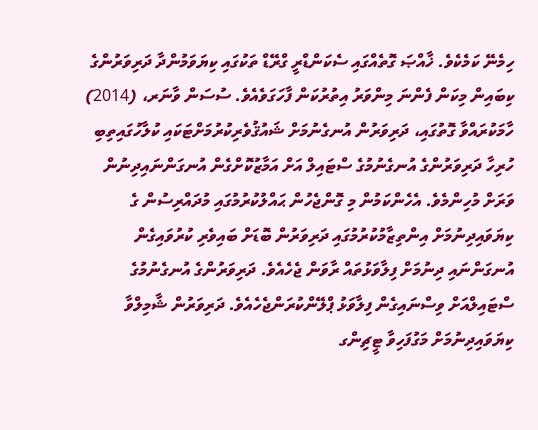ހިމެނޭ ކަމެކެވެ. ޚާއްޞަ ގޮތެއްގައި ސެކަންޑްރީ ގްރޭޑް ތަކުގައި ކިޔަވަމުންދާ ދަރިވަރުންގެ ކިބައިން މިކަން ފެންނަ މިންވަރު އިތުރުކަން ފާހަގަވެއެވެ. ސުސަން ވާނަރ، (2014) ހާމަކުރައްވާ ގޮތުގައި، ދަރިވަރުން އުނގެނުމަށް ޝައުޤުވެރިކުރުމަށްޓަކައި ކުލާހުގައިތިބި ހުރިހާ ދަރިވަރުންގެ އުނގެނުމުގެ ސްޓައިލް އަށް އަމާޒުކޮށްގެން އުނގަންނައިދިނުން ވަރަށް މުހިންމެވެ. އެހެންކަމުން މި ގޮންޖެހުން ޙައްލުކުރުމުގައި މުދައްރިސުން ގެ ކިޔަވައިދިނުމަށް އިންތިޒާމުކުރުމުގައި ދަރިވަރުން ބޮޑަށް ބައިވެރި ކުރުވައިގެން އުނގަންނައި ދިނުމަށް ފިލާވަޅުތައް ރާވަން ޖެހެއެވެ. ދަރިވަރުންގެ އުނގެނުމުގެ ސްޓައިލްއަށް ވިސްނައިގެން ފިލާވަޅު ޕްލޭންކުރަންޖެހެއެވެ. ދަރިވަރުން ޝާމިލްވާ ކިޔަވައިދިނުމަށް މަގުފަހިވާ ޓީޗިންގ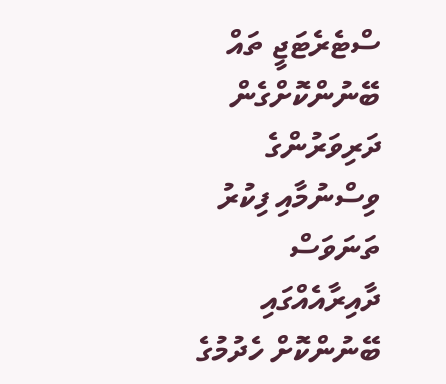ސްޓެރެޓަޖީ ތައް ބޭނުންކޮށްގެން ދަރިވަރުންގެ ވިސްނުމާއި ފިކުރު ތަނަވަސް ދާއިރާއެއްގައި ބޭނުންކޮށް ހެދުމުގެ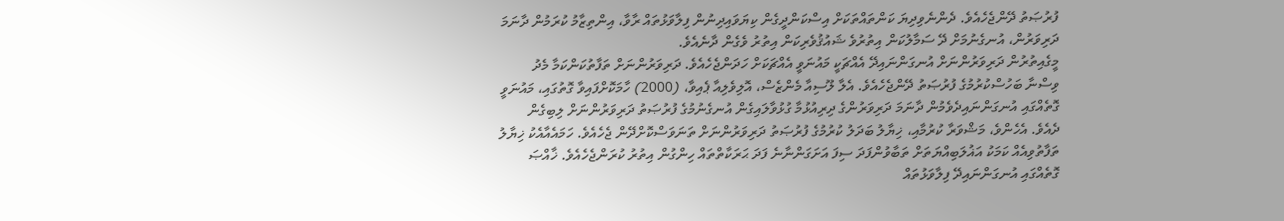ފުރުޞަތު ދޭންޖެހެއެވެ. ދެންނެވިދިޔަ ކަންތައްތަކަށް އިސްކަންދީގެން ކިޔަވައިދިނުން ފިލާވަޅުތައް ރާވާ، އިންތިޒާމު ކުރަމުން ދާނަމަ ދަރިވަރުން، އުނގެނުމަށް ދޭ ސަމާލުކަން އިތުރުވެ ޝައުޤުވެރިކަން އިތުރު ވެގެން ދާނެއެވެ.
މީގެއިތުރުން ދަރިވަރުންނަށް އުނގަންނައިދޭ އެއްޗަކީ މައުނަވީ އެއްޗަކަށް ހަދަންޖެހެއެވެ. ދަރިވަރުންނަށް ތަފާތުކަންކަމާ މެދު ވިސްނާ ބަހުސްކުރުމުގެ ފުރުޞަތު ދޭންޖެހެއެވެ. އެލާ ލޫސިއާ މެންޒެސް، އޮލިވެލިއާ ޕެއިވާ، (2000) ހާމަކޮށްފައިވާ ގޮތުގައި، މައުނަވީ ގޮތެއްގައި އުނގަންނައިދެވެމުން ދާނަމަ ދަރިވަރުންގެ ދިރިއުޅުމާ ގުޅުވާލައިގެން އުނގެނުމުގެ ފުރުޞަތު ދަރިވަރުންނަށް ލިބިގެން ދެއެވެ. އެހެންވެ، މަޝްވަރާ ކުރުމާއި، ޚިޔާލު ބަދަލު ކުރުމުގެ ފުރުޞަތު ދަރިވަރުންނަށް ތަނަވަސްކޮށްދޭން ޖެހެއެވެ. ހަމައެއާއެކު ޚިޔާލު ތަފާތުވިއެއް ކަމަކު އަޣުލަބިއްޔަތަށް ތަބާވުންފަދަ ސިފަ އަށަގަންނާނެ ފަދަ ޙަރަކާތްތައް ހިންގުން އިތުރު ކުރަންޖެހެއެވެ. ޚާއްޞަ ގޮތެއްގައި އުނގަންނައިދޭ ފިލާވަޅުތައް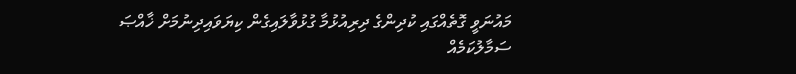މައުނަވީ ގޮތެއްގައި ކުދިންގެ ދިރިއުޅުމާ ގުޅުވާލައިގެން ކިޔަވައިދިނުމަށް ޚާއްޞަ ސަމާލުކަމެއް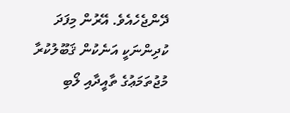ދޭންޖެހެއެވެ. އޭރުން މިފަދަ ކުދިންނަކީ އަނެކުން ޤަބޫލުކުރާ މުޖުތަމަޢުގެ ތާއީދާއި ލޯބި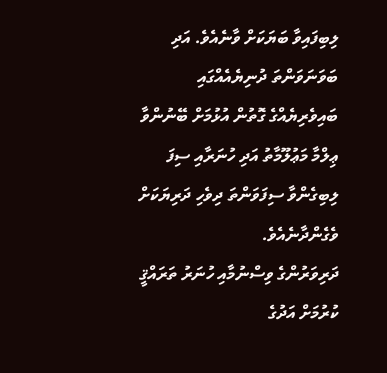ލިބިފައިވާ ބަޔަކަށް ވާނެއެވެ. އަދި ބަވަނަވަންތަ ދުނިޔެއެއްގައި ބައިވެރިޔެއްގެ ގޮތުން އުޅުމަށް ބޭނުންވާ ޢިލްމާ މަޢުލޫމާތު އަދި ހުނަރާއި ސިފަ ލިބިގެންވާ ސިފަވަންތަ ދިވެހި ދަރިޔަކަށް ވެގެންދާނެއެވެ.
ދަރިވަރުންގެ ވިސްނުމާއި ހުނަރު ތަރައްޤީ ކުރުމަށް އަދުގެ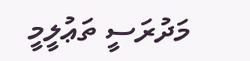މަދުރަސީ ތަޢުލީމީ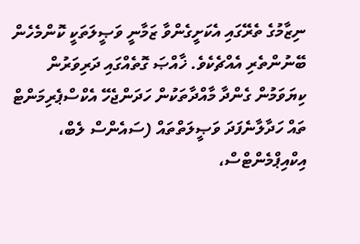ނިޒާމުގެ ތެރޭގައި އެކަށީގެންވާ ޒަމާނީ ވަޞީލަތަކީ ކޮންމެހެން ބޭނުންތެރި އެއްޗެކެވެ. ޚާއްޞަ ގޮތެއްގައި ދަރިވަރުން ކިޔަވަމުން ގެންދާ މާއްދާތަކުން ހަދަންޖެހޭ އެކްސްޕެރިމަންޓް ތައް ހަދާލާނެފަދަ ވަޞީލަތްތައް (ސައެންސް ލެބް، އިކްއިޕްމެންޓްސް،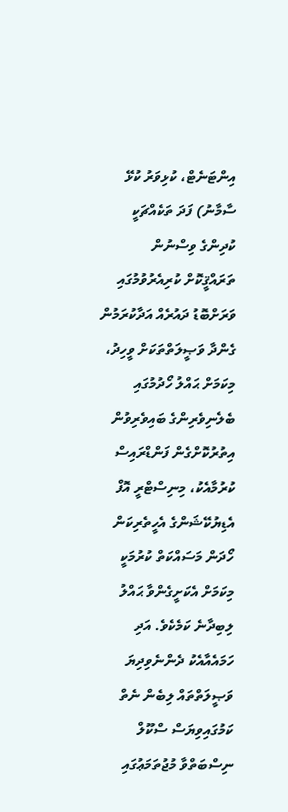އިންޓަނެޓް، ކުޅިވަރު ކުޅޭ ސާމާނު) ފަދަ ތަކެއްޗަކީ ކުދިންގެ ވިސްނުން ތަރައްޤީކޮށް ކުރިއެރުވުމުގައި ވަރަށްބޮޑު ދައުރެއް އަދާކުރަމުން ގެންދާ ވަޞީލަތްތަކަށް ވީހިދު، މިކަމަށް ޙައްލު ހޯދުމުގައި ބެލެނިވެރިންގެ ބައިވެރިވުން އިތުރުކޮށްގެން ފަންޑްރައިސް ކުރުމާއެކު، މިނިސްޓްރީ އޮފް އެޑިޔުކޭޝަންގެ އެހީތެރިކަން ހޯދަން މަސައްކަތް ކުރުމަކީ މިކަމަށް އެކަށީގެންވާ ޙައްލު ލިބިދާނެ ކަމެކެވެ. އަދި ހަމައެއާއެކު ދެންނެވިދިޔަ ވަޞީލަތްތައް ލިބެން ނެތް ކަމުގައިވިޔަސް ސްކޫލް ނިސްބަތްވާ މުޖުތަމަޢުގައި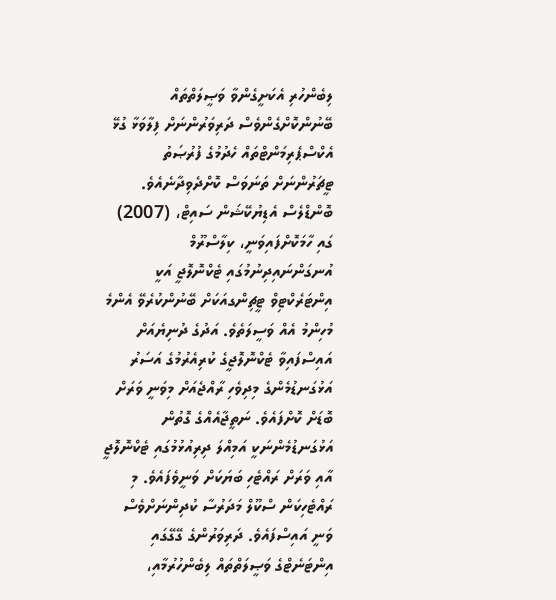ލިބެންހުރި އެކަށީގެންވާ ވަޞީލަތްތައް ބޭނުންކޮށްގެންވެސް ދަރިވަރުންނަށް ފިލާވަޅާ ގުޅޭ އެކްސްޕެރިމަންޓްތައް ހެދުމުގެ ފުރުޞަތު ޓީޗަރުންނަށް ތަނަވަސް ކޮށްދެވިދާނެއެވެ.
ބޮންޑްލެސް އެޑިޔުކޭޝަން ސައިޓް، (2007) ގައި ހާމަކޮށްފައިވަނީ، ކިލާސްރޫމް އުނގަންނައިދިނުމުގައި ޓެކްނޮލޮޖީ އަކީ އިންޓަރެކްޓިވް ޓީޗިންގއަކަށް ބޭނުންކުރެވޭ އެންމެ މުހިންމު އެއް ވަސީލަތެވެ. އަދުގެ ދުނިޔެއަށް އައިސްފައިވާ ޓެކްނޮލޮޖީގެ ކުރިއެރުމުގެ އަސަރު އަޅުގަނޑުމެންގެ މިދިވެހި ރާއްޖެއަށް މިވަނީ ވަރަށް ބޮޑަށް ކޮށްފައެވެ. ނަތީޖާއެއްގެ ގޮތުން އަޅުގަނޑުމެންނަކީ އަމިއްލަ ދިރިއުޅުމުގައި ޓެކްނޮލޮޖީ އާއި ވަރަށް ރައްޓެހި ބަޔަކަށް ވަނީވެފައެވެ. މި ރައްޓެހިކަން ސްކޫލް މަދަރުސާ ކުދިންނަށްވެސް ވަނީ އައިސްފައެވެ. ދަރިވަރުންގެ ގޭގޭގައި އިންޓަނެޓްގެ ވަޞީލަތްތައް ލިބެންހުރުމާއި،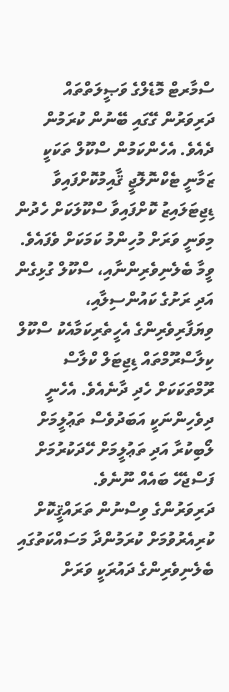ސްމާރޓް މޮޑެލްގެ ވަޞީލަތްތައް ދަރިވަރުން ގޭގައި ބޭނުން ކުރަމުން ދެއެވެ. އެހެންކަމުން ސްކޫލް ތަކަކީ ޒަމާނީ ޓެކްނޮލޮޖީ ޤާއިމުކޮށްފައިވާ ޑިޖިޓަލައިޒު ކޮށްފައިވާ ސްކޫލަކަށް ހެދުން މިވަނީ ވަރަށް މުހިންމު ކަމަކަށް ވެފައެވެ. ވީމާ ބެލެނިވެރިންނާއި، ސްކޫލް ގުޅިގެން އަދި ރަށުގެ ކައުންސިލާއި، ވިޔަފާރިވެރިންގެ އެހީތެރިކަމާއެކު ސްކޫލް ކިލާސްރޫމްތައް ޑިޖިޓަލް ކްލާސް ރޫމްތަކަކަށް ހެދި ދާނެއެވެ. އެހެނީ ދިވެހިންނަކީ އަބަދުވެސް ތަޢުލީމަށް ލޯބިކުރާ އަދި ތަޢުލީމަށް ހޭދަކުރުމަށް ފަސްޖެހޭ ބައެއް ނޫނެވެ.
ދަރިވަރުންގެ ވިސްނުން ތަރައްޤީކޮށް ކުރިއެރުވުމަށް ކުރަމުންދާ މަސައްކަތުގައި ބެލެނިވެރިންގެ ދައުރަކީ ވަރަށް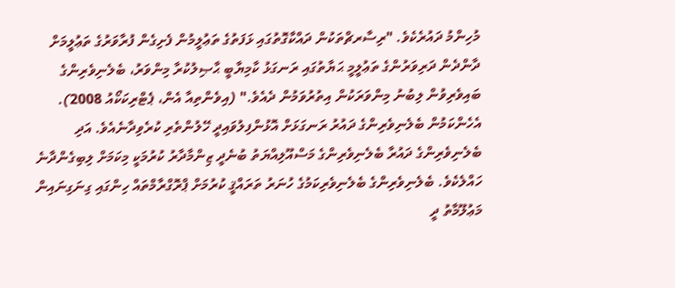މުހިންމު ދައުރެކެވެ. "ރިސާރޗްތަކުން ދައްކާގޮތުގައި ޅަފަތުގެ ތަޢުލީމުން ފެށިގެން ފުރާވަރުގެ ތަޢުލީމަށް ދާންދެން ދަރިވަރުންގެ ތަޢުލީމީ ޙަޔާތުގައި ރަނގަޅު ކާމިޔާބީ ޙާޞިލުކުރާ މިންވަރު، ބެލެނިވެރިންގެ ބައިވެރިވުން ލިބުނު މިންވަރަކުން އިތުރުވަމުން ދެއެވެ." (އިވެންތިއާ އެން، ޕެޓްރިކަކޯއު 2008). އެހެންކަމުން ބެލެނިވެރިންގެ ދައުރު ރަނގަޅަށް އޮޅުންފިލުވައިދީ ހޭލުންތެރި ކުރެވިދާނެއެވެ. އަދި ބެލެނިވެރިންގެ ދައުރާ ބެލެނިވެރިންގެ މަސްއޫލިއްޔަތު ބުނެދީ ޒިންމާދާރު ކުރުމަކީ މިކަމަށް ލިބިގެންދާނެ ހައްލެކެވެ. ބެލެނިވެރިންގެ ބެލެނިވެރިކަމުގެ ހުނަރު ތަރައްޤީ ކުރުމަށް ޕްރޮގްރާމްތައް ހިންގައި ގިނަގިނައިން މަޢުލޫމާތު ދީ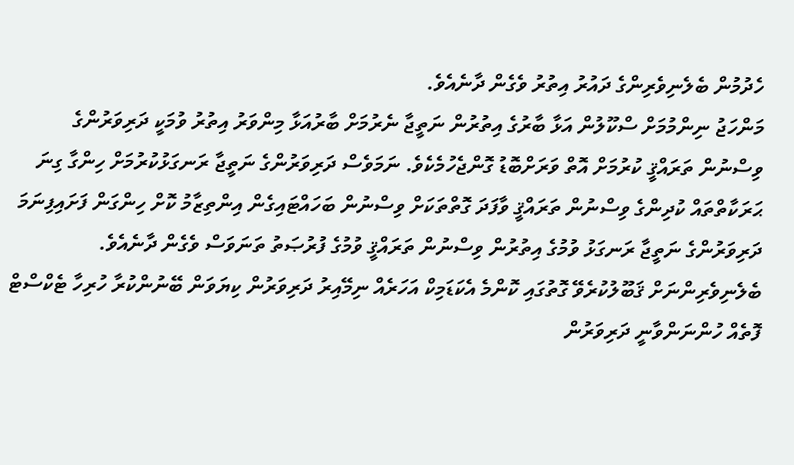ހެދުމުން ބެލެނިވެރިންގެ ދައުރު އިތުރު ވެގެން ދާނެއެވެ.
މަންހަޖު ނިންމުމަށް ސްކޫލުން އަޅާ ބާރުގެ އިތުރުން ނަތީޖާ ނެރުމަށް ބާރުއަޅާ މިންވަރު އިތުރު ވުމަކީ ދަރިވަރުންގެ ވިސްނުން ތަރައްޤީ ކުރުމަށް އޮތް ވަރަށްބޮޑު ގޮންޖެހުމެކެވެ. ނަމަވެސް ދަރިވަރުންގެ ނަތީޖާ ރަނގަޅުކުރުމަށް ހިންގާ ގިނަ ޙަރަކާތްތައް ކުދިންގެ ވިސްނުން ތަރައްޤީ ވާފަދަ ގޮތްތަކަށް ވިސްނުން ބަހައްޓައިގެން އިންތިޒާމު ކޮށް ހިންގަން ފަށައިފިނަމަ ދަރިވަރުންގެ ނަތީޖާ ރަނގަޅު ވުމުގެ އިތުރުން ވިސްނުން ތަރައްޤީ ވުމުގެ ފުރުޞަތު ތަނަވަސް ވެގެން ދާނެއެވެ.
ބެލެނިވެރިންނަށް ޤަބޫލުކުރެވޭ ގޮތުގައި ކޮންމެ އެކަޑަމިކް އަހަރެއް ނިމޭއިރު ދަރިވަރުން ކިޔަވަން ބޭނުންކުރާ ހުރިހާ ޓެކްސްޓް ފޮތެއް ހުންނަންވާނީ ދަރިވަރުން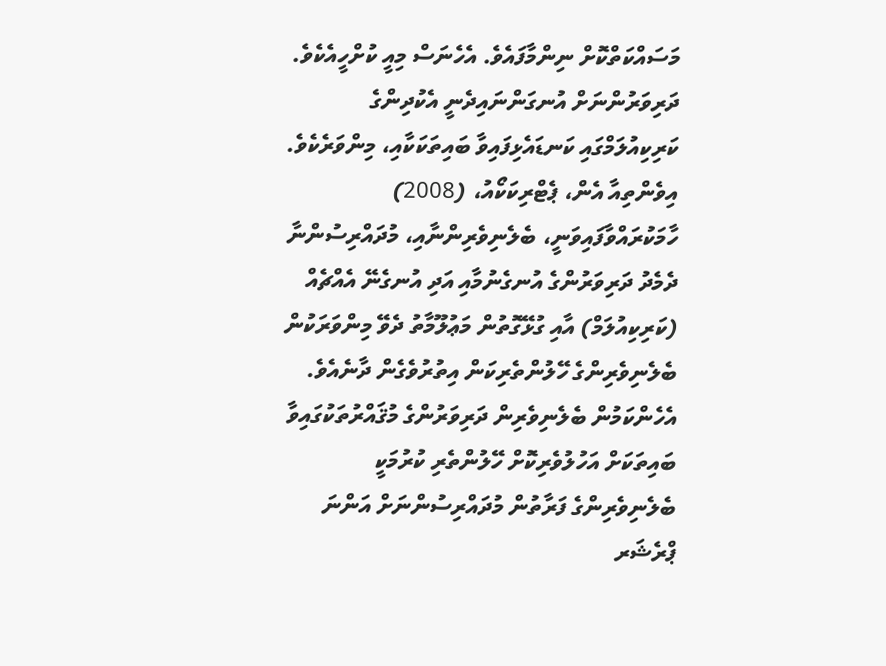މަސައްކަތްކޮށް ނިންމާފައެވެ. އެހެނަސް މިއީ ކުށްހީއެކެވެ. ދަރިވަރުންނަށް އުނގަންނައިދެނީ އެކުދިންގެ ކަރިކިއުލަމްގައި ކަނޑައެޅިފައިވާ ބައިތަކަކާއި، މިންވަރެކެވެ. އިވެންތިއާ އެން، ޕެޓްރިކަކޯއު، (2008) ހާމަކުރައްވާފައިވަނީ، ބެލެނިވެރިންނާއި، މުދައްރިސުންނާ ދެމެދު ދަރިވަރުންގެ އުނގެނުމާއި އަދި އުނގެނޭ އެއްޗެއް (ކަރިކިއުލަމް) އާއި ގުޅޭގޮތުން މަޢުލޫމާތު ދެވޭ މިންވަރަކުން ބެލެނިވެރިންގެ ހޭލުންތެރިކަން އިތުރުވެގެން ދާނެއެވެ. އެހެންކަމުން ބެލެނިވެރިން ދަރިވަރުންގެ މުޤައްރުތަކުގައިވާ ބައިތަކަށް އަހުލުވެރިކޮށް ހޭލުންތެރި ކުރުމަކީ ބެލެނިވެރިންގެ ފަރާތުން މުދައްރިސުންނަށް އަންނަ ޕްރެޝަރ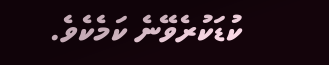ކުޑަކުރެވޭނެ ކަމެކެވެ.